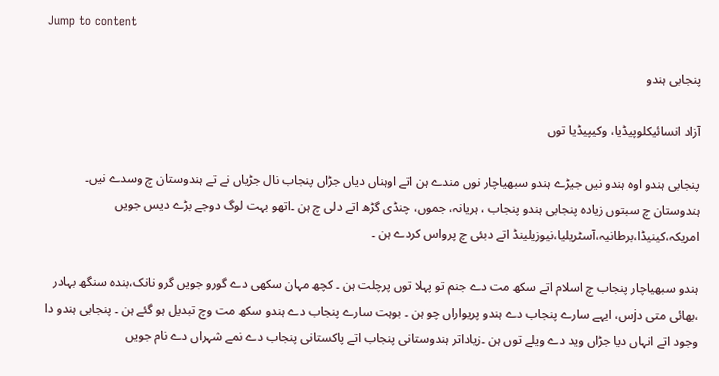Jump to content

پنجابی ہندو

آزاد انسائیکلوپیڈیا، وکیپیڈیا توں

پنجابی ہندو اوہ ہندو نیں جیڑے ہندو سبھیاچار نوں مندے ہن اتے اوہناں دیاں جڑاں پنجاب نال جڑیاں نے تے ہندوستان چ وسدے نیں۔ ہندوستان چ سبتوں زیادہ پنجابی ہندو پنجاب ، ہریانہ، جموں، چنڈی گڑھ اتے دلی چ ہن ۔اتھو بہت لوگ دوجے بڑے دیس جویں امریکہ،کینیڈا،برطانیہ،آسٹریلیا،نیوزیلینڈ اتے دبئی چ پرواس کردے ہن ۔

ہندو سبھیاچار پنجاب چ اسلام اتے سکھ مت دے جنم تو پہلا توں پرچلت ہن ۔ کچھ مہان سکھی دے گورو جویں گرو نانک،بندہ سنگھ بہادر ،بھائی متی دjس، ایہے سارے پنجاب دے ہندو پریواراں چو ہن ۔ بوہت سارے پنجاب دے ہندو سکھ مت وچ تبدیل ہو گئے ہن ۔ پنجابی ہندو دا وجود اتے انہاں دیا جڑاں وید دے ویلے توں ہن ۔زیاداتر ہندوستانی پنجاب اتے پاکستانی پنجاب دے نمے شہراں دے نام جویں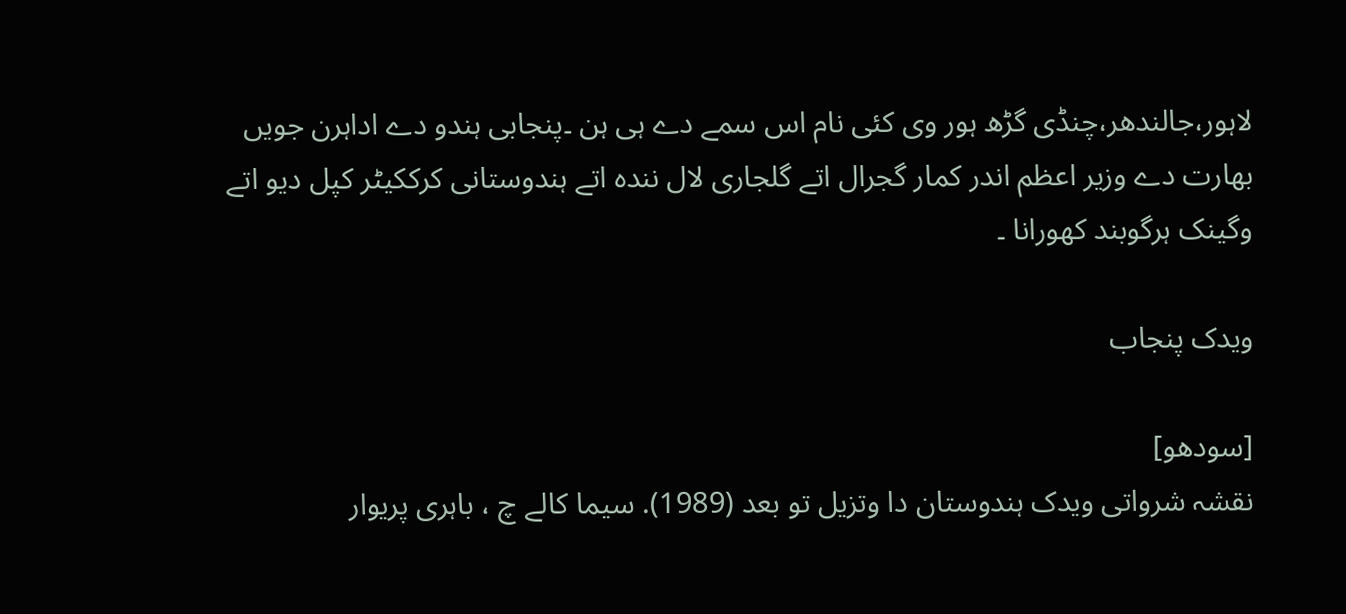لاہور،جالندھر،چنڈی گڑھ ہور وی کئی نام اس سمے دے ہی ہن ۔پنجابی ہندو دے اداہرن جویں بھارت دے وزیر اعظم اندر کمار گجرال اتے گلجاری لال نندہ اتے ہندوستانی کرککیٹر کپل دیو اتے وگینک ہرگوبند کھورانا ۔

ویدک پنجاب

[سودھو]
نقشہ شرواتی ویدک ہندوستان دا وتزیل تو بعد (1989). سیما کالے چ ، باہری پریوار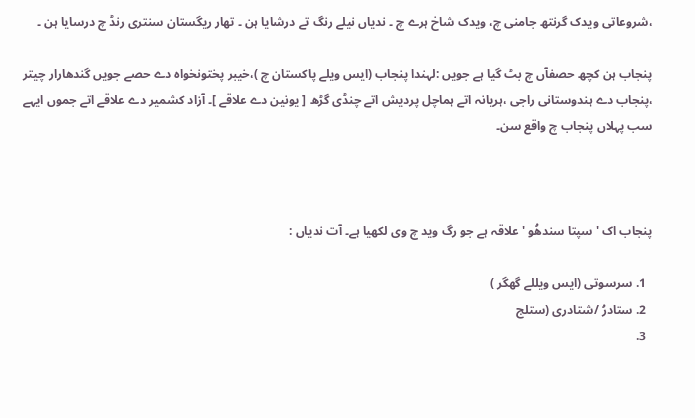،شروعاتی ویدک گرنتھ جامنی چ، ویدک شاخ ہرے چ ۔ ندیاں نیلے رنگ تے درشایا ہن ۔ تھار ریگستان سنتری رنڈ چ درسایا ہن ۔

پنجاب ہن کچھ حصفآں چ بٹ گیا ہے جویں :لہندا پنجاب (ایس ویلے پاکستان چ )،خیبر پختونخواہ دے حصے جویں گندھارار چیتر ،پنجاب دے ہندوستانی راجی ،ہریانہ اتے ہماچل پردیش اتے چنڈی گڑھ [ یونین دے علاقے ]۔ آزاد کشمیر دے علاقے اتے جموں ایہے سب پہلاں پنجاب چ واقع سن۔



پنجاب اک 'سپتا سندھُو ' علاقہ ہے جو رگ وید چ وی لکھیا ہے۔ آت ندیاں :

  1. سرسوتی (ایس ویللے گھگر )
  2. ستادرُ /شتادری (ستلج
  3.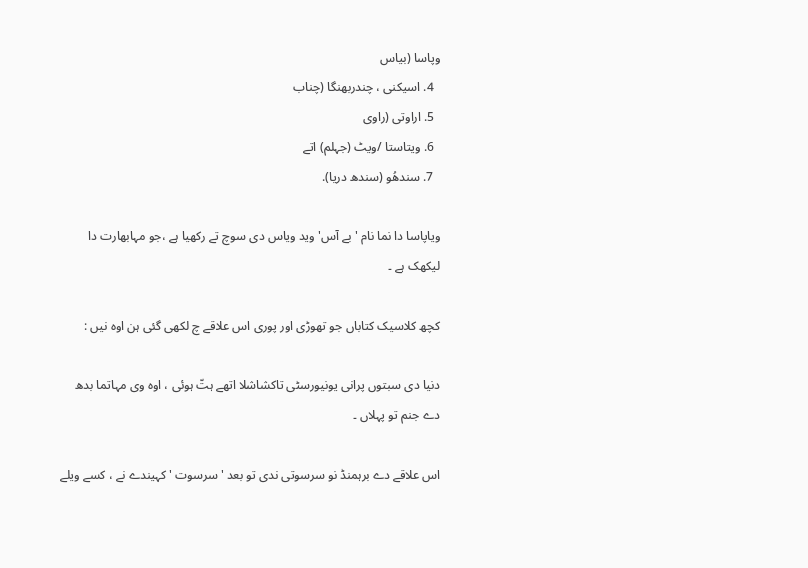وپاسا (بیاس
  4. اسیکنی ، چندربھنگا (چناب
  5. اراوتی (راوی
  6. ویتاستا /ویٹ (جہلم) اتے
  7. سندھُو (سندھ دریا).

ویاپاسا دا نما نام 'بے آس' وید ویاس دی سوچ تے رکھیا ہے ،جو مہابھارت دا لیکھک ہے ۔

کچھ کلاسیک کتاباں جو تھوڑی اور پوری اس علاقے چ لکھی گئی ہن اوہ نیں :

دنیا دی سبتوں پرانی یونیورسٹی تاکشاشلا اتھے ہتّ ہوئی ، اوہ وی مہاتما بدھ دے جنم تو پہلاں ۔

اس علاقے دے برہمنڈ نو سرسوتی ندی تو بعد 'سرسوت ' کہیندے نے ، کسے ویلے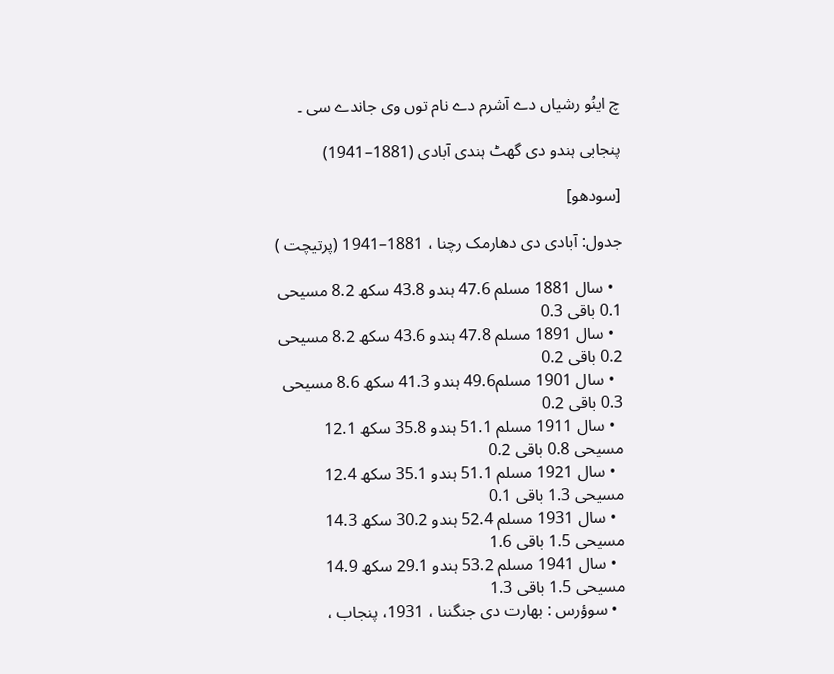چ اینُو رشیاں دے آشرم دے نام توں وی جاندے سی ۔

پنجابی ہندو دی گھٹ ہندی آبادی (1881–1941)

[سودھو]

جدول: آبادی دی دھارمک رچنا ، 1881–1941 (پرتیچت )

  • سال 1881 مسلم 47.6 ہندو 43.8 سکھ 8.2 مسیحی 0.1 باقی 0.3
  • سال 1891 مسلم 47.8 ہندو 43.6 سکھ 8.2 مسیحی 0.2 باقی 0.2
  • سال 1901 مسلم49.6 ہندو 41.3 سکھ 8.6 مسیحی 0.3 باقی 0.2
  • سال 1911 مسلم 51.1 ہندو 35.8 سکھ 12.1 مسیحی 0.8 باقی 0.2
  • سال 1921 مسلم 51.1 ہندو 35.1 سکھ 12.4 مسیحی 1.3 باقی 0.1
  • سال 1931 مسلم 52.4 ہندو 30.2 سکھ 14.3 مسیحی 1.5 باقی 1.6
  • سال 1941 مسلم 53.2 ہندو 29.1 سکھ 14.9 مسیحی 1.5 باقی 1.3
  • سوؤرس : بھارت دی جنگننا ، 1931، پنجاب ،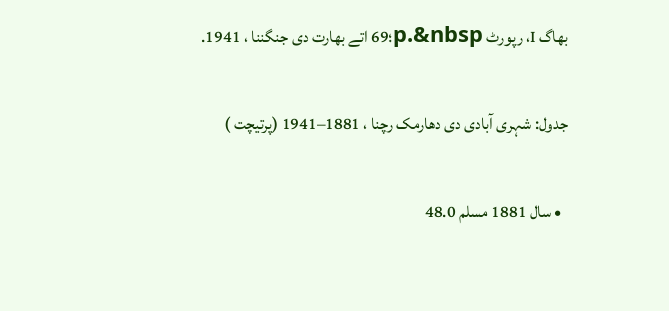بھاگ I، رپورٹ p.&nbsp؛69 اتے بھارت دی جنگننا ، 1941.

جدول: شہری آبادی دی دھارمک رچنا ، 1881–1941 (پرتیچت )

  • سال 1881 مسلم 48.0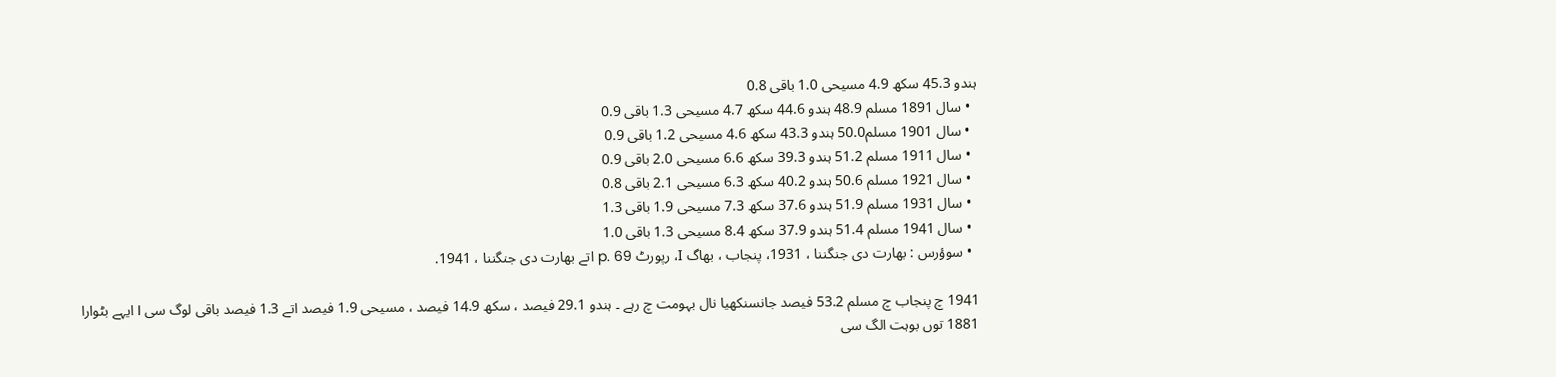ہندو 45.3 سکھ 4.9 مسیحی 1.0 باقی 0.8
  • سال 1891 مسلم 48.9 ہندو 44.6 سکھ 4.7 مسیحی 1.3 باقی 0.9
  • سال 1901 مسلم50.0 ہندو 43.3 سکھ 4.6 مسیحی 1.2 باقی 0.9
  • سال 1911 مسلم 51.2 ہندو 39.3 سکھ 6.6 مسیحی 2.0 باقی 0.9
  • سال 1921 مسلم 50.6 ہندو 40.2 سکھ 6.3 مسیحی 2.1 باقی 0.8
  • سال 1931 مسلم 51.9 ہندو 37.6 سکھ 7.3 مسیحی 1.9 باقی 1.3
  • سال 1941 مسلم 51.4 ہندو 37.9 سکھ 8.4 مسیحی 1.3 باقی 1.0
  • سوؤرس : بھارت دی جنگننا ، 1931، پنجاب ، بھاگ I، رپورٹ p. 69 اتے بھارت دی جنگننا ، 1941.

1941 چ پنجاب چ مسلم 53.2 فیصد جانسنکھیا نال بہومت چ رہے ۔ ہندو 29.1 فیصد ، سکھ 14.9 فیصد ، مسیحی 1.9 فیصد اتے 1.3 فیصد باقی لوگ سی I ایہے بٹوارا 1881 توں بوہت الگ سی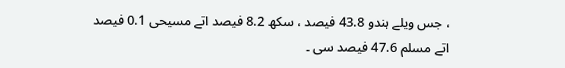، جس ویلے ہندو 43.8 فیصد ، سکھ 8.2 فیصد اتے مسیحی 0.1 فیصد اتے مسلم 47.6 فیصد سی ۔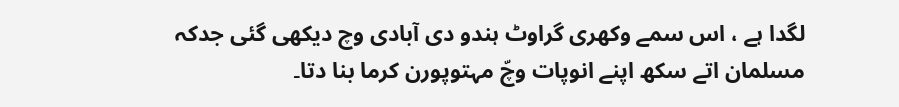لگدا ہے ، اس سمے وکھری گراوٹ ہندو دی آبادی وچ دیکھی گئی جدکہ مسلمان اتے سکھ اپنے انوپات وچّ مہتوپورن کرما بنا دتا۔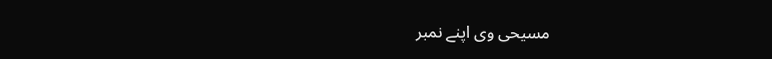مسیحی وی اپنے نمبر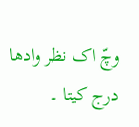وچّ اک نظر وادھا درج کیتا ۔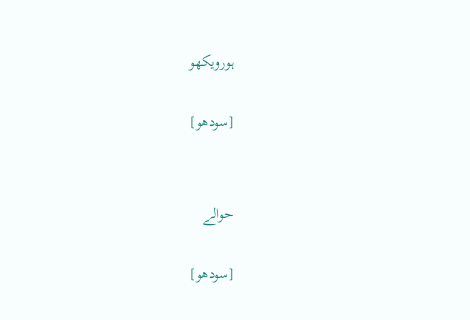ہورویکھو

[سودھو]


حوالے

[سودھو]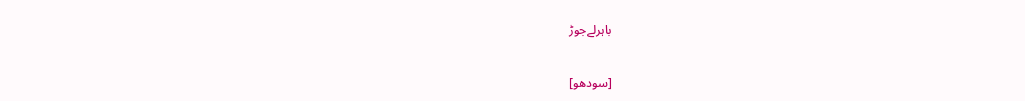باہرلےجوڑ

[سودھو]